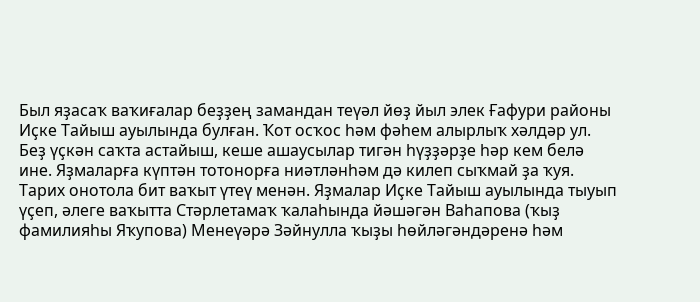Был яҙасаҡ ваҡиғалар беҙҙең замандан теүәл йөҙ йыл элек Ғафури районы Иҫке Тайыш ауылында булған. Ҡот осҡос һәм фәһем алырлыҡ хәлдәр ул. Беҙ үҫкән саҡта астайыш, кеше ашаусылар тигән һүҙҙәрҙе һәр кем белә ине. Яҙмаларға күптән тотонорға ниәтләнһәм дә килеп сыҡмай ҙа ҡуя. Тарих онотола бит ваҡыт үтеү менән. Яҙмалар Иҫке Тайыш ауылында тыуып үҫеп, әлеге ваҡытта Стәрлетамаҡ ҡалаһында йәшәгән Ваһапова (ҡыҙ фамилияһы Яҡупова) Менеүәрә Зәйнулла ҡыҙы һөйләгәндәренә һәм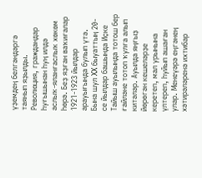үҙемдең белгәндәргә таянып яҙылды.
Революция, граждандар һуғышынан һуң илдә аслыҡ-яланғаслыҡ хөкөм һөрә. Беҙ яҙған ваҡиғалар 1921-1923 йылдар арауығында булып үтә. Бына шул XX быуаттың 20-се йылдар башында Иҫке Тайыш ауылында тотош бер ғайләне тотоп ҡулға алып китәләр. Ауылда яңғыҙ йөрөгән кешеләрҙе керетеп, мал урынына үлтереп, һуйып ашаған улар. Менеүәрә еңгәнең хәтирәләренә ихтибар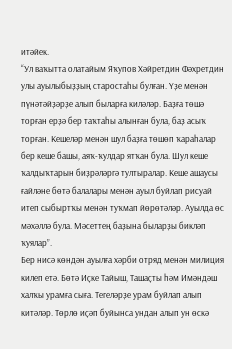итәйек.
“Ул ваҡытта олатайым Яҡупов Хәйретдин Фәхретдин улы ауылыбыҙҙың старостаһы булған. Үҙе менән пүнәтәйҙәрҙе алып быларға киләләр. Баҙға төшә торған ерҙә бер таҡтаһы алынған була, баҙ асыҡ торған. Кешеләр менән шул баҙға төшөп ҡараһалар бер кеше башы, аяҡ-ҡулдар ятҡан була. Шул кеше ҡалдыҡтарын биҙрәләргә тултыралар. Кеше ашаусы ғайләне бөтә балалары менән ауыл буйлап рисуай итеп сыбыртҡы менән туҡмап йөрөтәләр. Ауылда өс мәхәллә була. Мәсеттең баҙына быларҙы бикләп ҡуялар”.
Бер нисә көндән ауылға хәрби отряд менән милиция килеп етә. Бөтә Иҫке Тайыш, Ташаҫты һәм Имәндәш халҡы урамға сыға. Тегеләрҙе урам буйлап алып китәләр. Төрлө иҫәп буйынса ундан алып ун өскә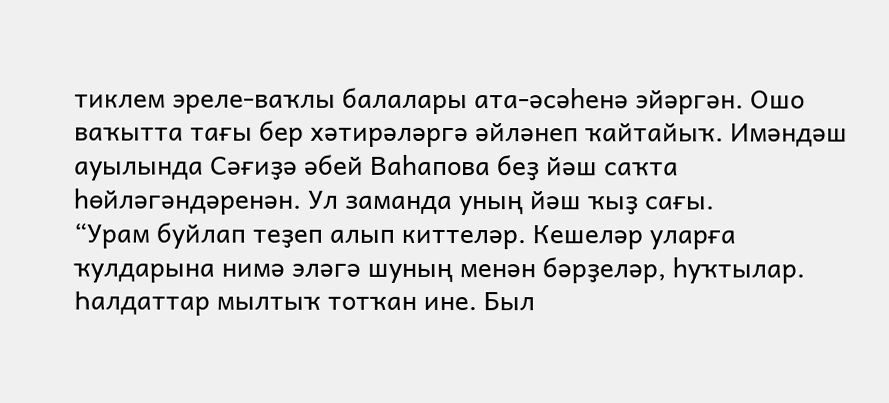тиклем эреле-ваҡлы балалары ата-әсәһенә эйәргән. Ошо ваҡытта тағы бер хәтирәләргә әйләнеп ҡайтайыҡ. Имәндәш ауылында Сәғиҙә әбей Ваһапова беҙ йәш саҡта һөйләгәндәренән. Ул заманда уның йәш ҡыҙ сағы.
“Урам буйлап теҙеп алып киттеләр. Кешеләр уларға ҡулдарына нимә эләгә шуның менән бәрҙеләр, һуҡтылар. Һалдаттар мылтыҡ тотҡан ине. Был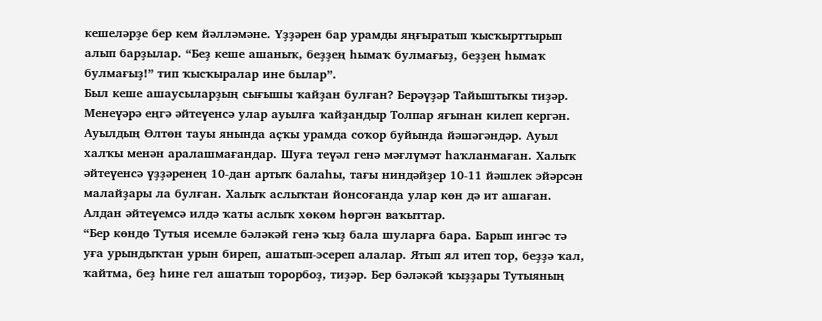кешеләрҙе бер кем йәлләмәне. Үҙҙәрен бар урамды яңғыратып ҡысҡырттырып алып барҙылар. “Беҙ кеше ашаныҡ, беҙҙең һымаҡ булмағыҙ, беҙҙең һымаҡ булмағыҙ!” тип ҡысҡыралар ине былар”.
Был кеше ашаусыларҙың сығышы ҡайҙан булған? Берәүҙәр Тайыштыҡы тиҙәр. Менеүәрә еңгә әйтеүенсә улар ауылға ҡайҙандыр Толпар яғынан килеп кергән. Ауылдың Өлтөн тауы янында аҫҡы урамда соҡор буйында йәшәгәндәр. Ауыл халҡы менән аралашмағандар. Шуға теүәл генә мәғлүмәт һаҡланмаған. Халыҡ әйтеүенсә үҙҙәренең 10-дан артыҡ балаһы, тағы ниндәйҙер 10-11 йәшлек эйәрсән малайҙары ла булған. Халыҡ аслыҡтан йонсоғанда улар көн дә ит ашаған. Алдан әйтеүемсә илдә ҡаты аслыҡ хөкөм һөргән ваҡыттар.
“Бер көндө Тутыя исемле бәләкәй генә ҡыҙ бала шуларға бара. Барып ингәс тә уға урындыҡтан урын биреп, ашатып-эсереп алалар. Ятып ял итеп тор, беҙҙә ҡал, ҡайтма, беҙ һине гел ашатып торорбоҙ, тиҙәр. Бер бәләкәй ҡыҙҙары Тутыяның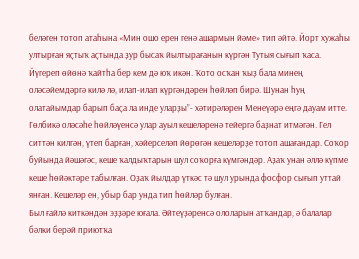беләген тотоп атаһына «Мин ошо ерен генә ашармын йәме» тип әйтә. Йорт хужаһы ултырған яҫтыҡ аҫтында ҙур бысаҡ йылтырағанын күргән Тутыя сығып ҡаса. Йүгереп өйөнә ҡайтһа бер кем дә юҡ икән. Ҡото осҡан ҡыҙ бала минең оләсәйемдәргә килә лә, илап-илап күргәндәрен һөйләп бирә. Шунан һуң олатайымдар барып баҫа ла инде уларҙы”- хәтирәләрен Менеүәрә еңгә дауам итте.
Гөлбикә оләсәһе һөйләүенсә улар ауыл кешеләренә тейергә баҙнат итмәгән. Гел ситтән килгән, үтеп барған, хәйерселәп йөрөгән кешеләрҙе тотоп ашағандар. Соҡор буйында йәшәгәс, кеше ҡалдыҡтарын шул соҡорға күмгәндәр. Аҙаҡ унан әллә күпме кеше һөйәктәре табылған. Оҙаҡ йылдар үткәс тә шул урында фосфор сығып уттай янған. Кешеләр ен, убыр бар унда тип һөйләр булған.
Был ғайлә киткәндән эҙҙәре юғала. Әйтеүҙәренсә ололарын атҡандар, ә балалар бәлки берәй приютҡа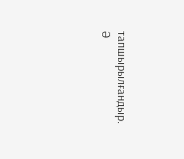тапшырылғандыр. Ә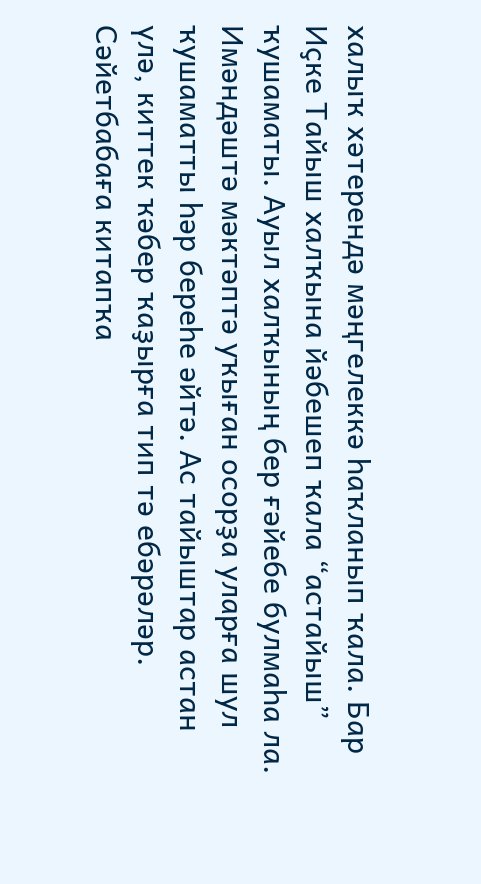халыҡ хәтерендә мәңгелеккә һаҡланып ҡала. Бар Иҫке Тайыш халҡына йәбешеп ҡала “астайыш” ҡушаматы. Ауыл халҡының бер ғәйебе булмаһа ла. Имәндәштә мәктәптә уҡыған осорҙа уларға шул ҡушаматты һәр береһе әйтә. Ас тайыштар астан үлә, киттек ҡәбер ҡаҙырға тип тә ебәрәләр. Сәйетбабаға китапҡа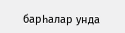барһалар унда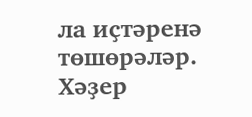ла иҫтәренә төшөрәләр. Хәҙер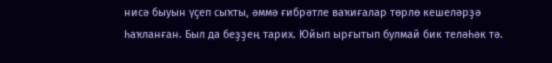нисә быуын үҫеп сыҡты, әммә ғибрәтле ваҡиғалар төрлө кешеләрҙә һаҡланған. Был да беҙҙең тарих. Юйып ырғытып булмай бик теләһәк тә.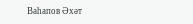Ваһапов Әхәт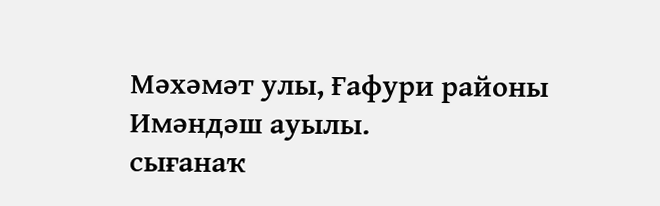Мәхәмәт улы, Ғафури районы Имәндәш ауылы.
сығанаҡ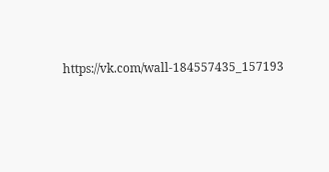https://vk.com/wall-184557435_157193